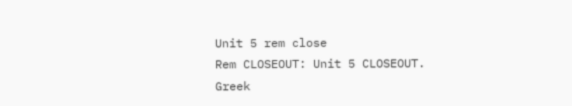Unit 5 rem close
Rem CLOSEOUT: Unit 5 CLOSEOUT.
Greek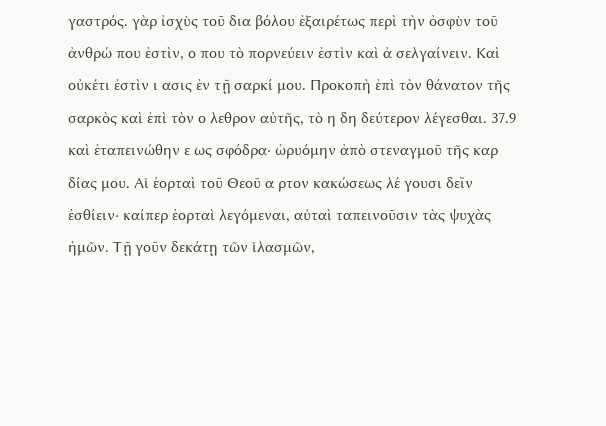γαστρός. γὰρ ἰσχὺς τοῦ δια βόλου ἐξαιρέτως περὶ τὴν ὀσφὺν τοῦ ἀνθρώ που ἐστὶν, ο που τὸ πορνεύειν ἐστὶν καὶ ἀ σελγαίνειν. Καὶ οὐκέτι ἐστὶν ι ασις ἐν τῇ σαρκί μου. Προκοπὴ ἐπὶ τὸν θάνατον τῆς σαρκὸς καὶ ἐπὶ τὸν ο λεθρον αὐτῆς, τὸ η δη δεύτερον λέγεσθαι. 37.9 καὶ ἐταπεινώθην ε ως σφόδρα· ὠρυόμην ἀπὸ στεναγμοῦ τῆς καρ δίας μου. Αἱ ἑορταὶ τοῦ Θεοῦ α ρτον κακώσεως λέ γουσι δεῖν ἐσθίειν· καίπερ ἑορταὶ λεγόμεναι, αὐταὶ ταπεινοῦσιν τὰς ψυχὰς ἡμῶν. Τῇ γοῦν δεκάτῃ τῶν ἱλασμῶν,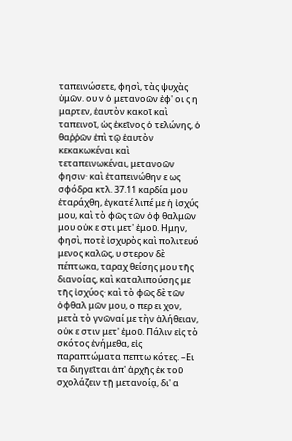ταπεινώσετε, φησὶ, τὰς ψυχὰς ὑμῶν. ου ν ὁ μετανοῶν ἐφ' οι ς η μαρτεν, ἑαυτὸν κακοῖ καὶ ταπεινοῖ, ὡς ἐκεῖνος ὁ τελώνης, ὁ θαῤῥῶν ἐπὶ τῷ ἑαυτὸν κεκακωκέναι καὶ τεταπεινωκέναι, μετανοῶν φησιν· καὶ ἐταπεινώθην ε ως σφόδρα κτλ. 37.11 καρδία μου ἐταράχθη, ἐγκατέ λιπέ με ἡ ἰσχύς μου, καὶ τὸ φῶς τῶν ὀφ θαλμῶν μου οὐκ ε στι μετ' ἐμοῦ. Ημην, φησὶ, ποτὲ ἰσχυρὸς καὶ πολιτευό μενος καλῶς, υ στερον δὲ πέπτωκα, ταραχ θείσης μου τῆς διανοίας, καὶ καταλιπούσης με τῆς ἰσχύος· καὶ τὸ φῶς δὲ τῶν ὀφθαλ μῶν μου, ο περ ει χον, μετὰ τὸ γνῶναί με τὴν ἀλήθειαν, οὐκ ε στιν μετ' ἐμοῦ. Πάλιν εἰς τὸ σκότος ἐνήμεθα, εἰς παραπτώματα πεπτω κότες. –Ει τα διηγεῖται ἀπ' ἀρχῆς ἐκ τοῦ σχολάζειν τῇ μετανοίᾳ, δι' α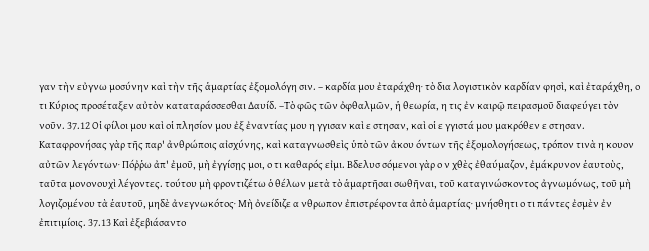γαν τὴν εὐγνω μοσύνην καὶ τὴν τῆς ἁμαρτίας ἐξομολόγη σιν. – καρδία μου ἐταράχθη· τὸ δια λογιστικὸν καρδίαν φησὶ, καὶ ἐταράχθη, ο τι Κύριος προσέταξεν αὐτὸν καταταράσσεσθαι ∆αυίδ. –Τὸ φῶς τῶν ὀφθαλμῶν, ἡ θεωρία, η τις ἐν καιρῷ πειρασμοῦ διαφεύγει τὸν νοῦν. 37.12 Οἱ φίλοι μου καὶ οἱ πλησίον μου ἐξ ἐναντίας μου η γγισαν καὶ ε στησαν, καὶ οἱ ε γγιστά μου μακρόθεν ε στησαν. Καταφρονήσας γὰρ τῆς παρ' ἀνθρώποις αἰσχύνης, καὶ καταγνωσθεὶς ὑπὸ τῶν ἀκου όντων τῆς ἐξομολογήσεως, τρόπον τινὰ η κουον αὐτῶν λεγόντων· Πόῤῥω ἀπ' ἐμοῦ, μὴ ἐγγίσῃς μοι, ο τι καθαρός εἰμι. Βδελυσ σόμενοι γὰρ ο ν χθὲς ἐθαύμαζον, ἐμάκρυνον ἑαυτοὺς, ταῦτα μονονουχὶ λέγοντες. τούτου μὴ φροντιζέτω ὁ θέλων μετὰ τὸ ἁμαρτῆσαι σωθῆναι, τοῦ καταγινώσκοντος ἀγνωμόνως, τοῦ μὴ λογιζομένου τὰ ἑαυτοῦ, μηδὲ ἀνεγνωκότος· Μὴ ὀνείδιζε α νθρωπον ἐπιστρέφοντα ἀπὸ ἁμαρτίας· μνήσθητι ο τι πάντες ἐσμὲν ἐν ἐπιτιμίοις. 37.13 Καὶ ἐξεβιάσαντο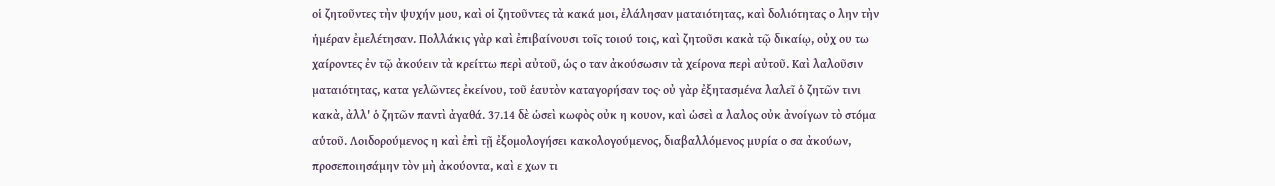οἱ ζητοῦντες τὴν ψυχήν μου, καὶ οἱ ζητοῦντες τὰ κακά μοι, ἐλάλησαν ματαιότητας, καὶ δολιότητας ο λην τὴν ἡμέραν ἐμελέτησαν. Πολλάκις γὰρ καὶ ἐπιβαίνουσι τοῖς τοιού τοις, καὶ ζητοῦσι κακὰ τῷ δικαίῳ, οὐχ ου τω χαίροντες ἐν τῷ ἀκούειν τὰ κρείττω περὶ αὐτοῦ, ὡς ο ταν ἀκούσωσιν τὰ χείρονα περὶ αὐτοῦ. Καὶ λαλοῦσιν ματαιότητας, κατα γελῶντες ἐκείνου, τοῦ ἑαυτὸν καταγορήσαν τος· οὐ γὰρ ἐξητασμένα λαλεῖ ὁ ζητῶν τινι κακὰ, ἀλλ' ὁ ζητῶν παντὶ ἀγαθά. 37.14 δὲ ὡσεὶ κωφὸς οὐκ η κουον, καὶ ὡσεὶ α λαλος οὐκ ἀνοίγων τὸ στόμα αὑτοῦ. Λοιδορούμενος η καὶ ἐπὶ τῇ ἐξομολογήσει κακολογούμενος, διαβαλλόμενος μυρία ο σα ἀκούων, προσεποιησάμην τὸν μὴ ἀκούοντα, καὶ ε χων τι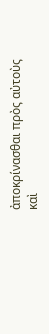ἀποκρίνασθαι πρὸς αὐτοὺς καὶ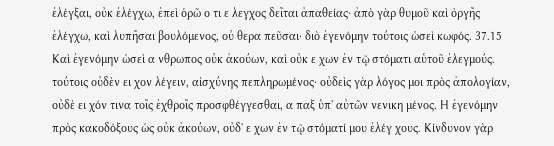ἐλέγξαι, οὐκ ἐλέγχω, ἐπεὶ ὁρῶ ο τι ε λεγχος δεῖται ἀπαθείας· ἀπὸ γὰρ θυμοῦ καὶ ὀργῆς ἐλέγχω, καὶ λυπῆσαι βουλόμενος, οὐ θερα πεῦσαι· διὸ ἐγενόμην τούτοις ὡσεὶ κωφός. 37.15 Καὶ ἐγενόμην ὡσεὶ α νθρωπος οὐκ ἀκούων, καὶ οὐκ ε χων ἐν τῷ στόματι αὑτοῦ ἐλεγμούς. τούτοις οὐδὲν ει χον λέγειν, αἰσχύνης πεπληρωμένος· οὐδεὶς γὰρ λόγος μοι πρὸς ἀπολογίαν, οὐδὲ ει χόν τινα τοῖς ἐχθροῖς προσφθέγγεσθαι, α παξ ὑπ' αὐτῶν νενικη μένος. Η ἐγενόμην πρὸς κακοδόξους ὡς οὐκ ἀκούων, οὐδ' ε χων ἐν τῷ στόματί μου ἐλέγ χους. Κίνδυνον γὰρ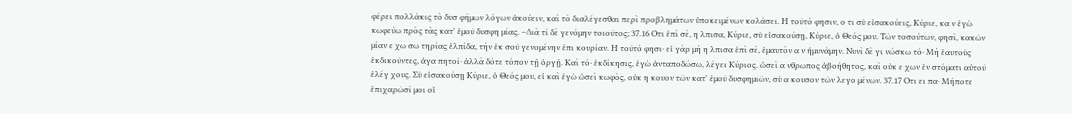φέρει πολλάκις τὸ δυσ φήμων λόγων ἀκούειν, καὶ τὸ διαλέγεσθαι περὶ προβλημάτων ὑποκειμένων κολάσει. Η τοῦτό φησιν, ο τι σὺ εἰσακούεις, Κύριε, κα ν ἐγὼ κωφεύω πρὸς τὰς κατ' ἐμοῦ δυσφη μίας. –∆ιὰ τί δὲ γενόμην τοιοῦτος; 37.16 Οτι ἐπὶ σὲ, η λπισα, Κύριε, σὺ εἰσακούσῃ, Κύριε, ὁ Θεός μου. Τῶν τοσούτων, φησὶ, κακῶν μίαν ε χω σω τηρίας ἐλπίδα, τὴν ἐκ σοῦ γενομένην ἐπι κουρίαν. Η τοῦτό φησι· εἰ γὰρ μὴ η λπισα ἐπὶ σὲ, ἐμαυτὸν α ν ἠμυνάμην. Νυνὶ δὲ γι νώσκω τό· Μὴ ἑαυτοὺς ἐκδικοῦντες, ἀγα πητοί· ἀλλὰ δότε τόπον τῇ ὀργῇ. Καὶ τό· ἐκδίκησις, ἐγὼ ἀνταποδώσω, λέγει Κύριος. ὡσεὶ α νθρωπος ἀβοήθητος, καὶ οὐκ ε χων ἐν στόματι αὑτοῦ ἐλέγ χους. Σὺ εἰσακούσῃ Κύριε, ὁ Θεός μου, εἰ καὶ ἐγὼ ὡσεὶ κωφὸς, οὐκ η κουον τῶν κατ' ἐμοῦ δυσφημιῶν, σὺ α κουσον τῶν λεγο μένων. 37.17 Οτι ει πα· Μήποτε ἐπιχαρῶσί μοι οἱ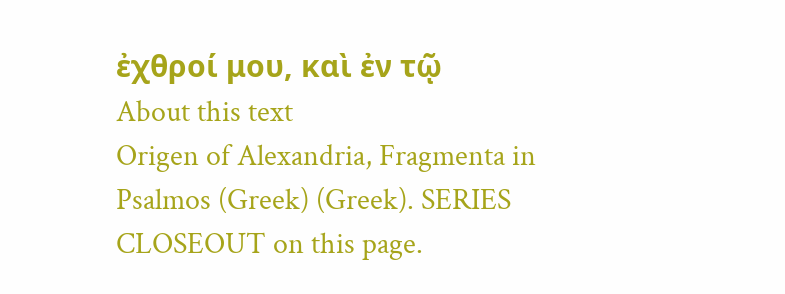ἐχθροί μου, καὶ ἐν τῷ
About this text
Origen of Alexandria, Fragmenta in Psalmos (Greek) (Greek). SERIES CLOSEOUT on this page.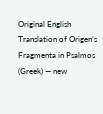Original English Translation of Origen’s Fragmenta in Psalmos (Greek) — new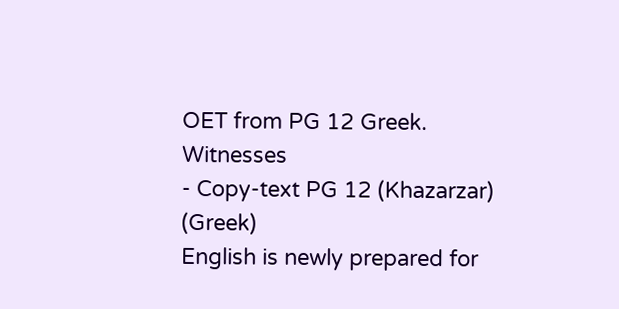OET from PG 12 Greek.
Witnesses
- Copy-text PG 12 (Khazarzar) (Greek)
English is newly prepared for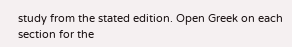study from the stated edition. Open Greek on each section for the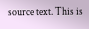source text. This is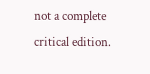not a complete critical edition.